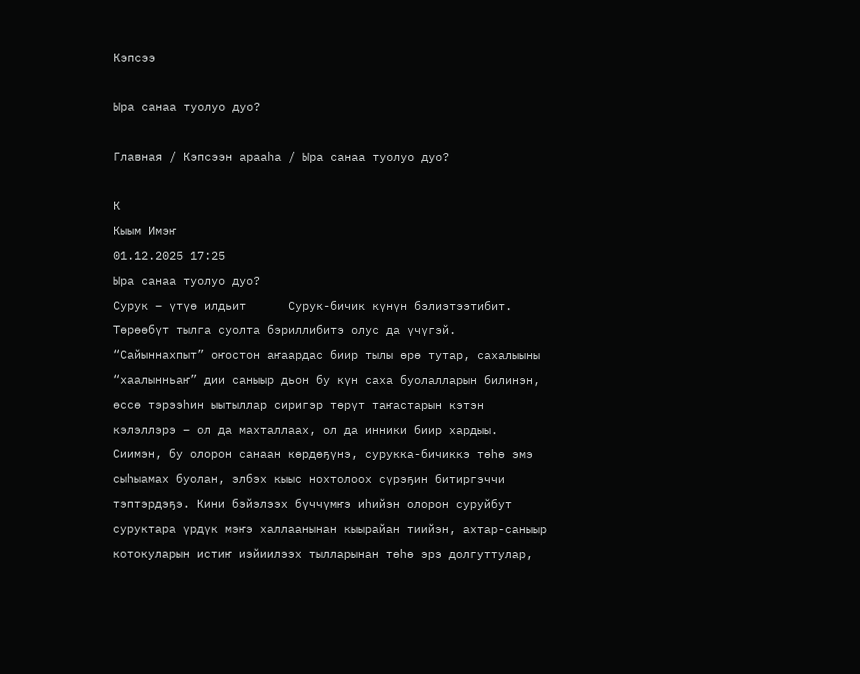Кэпсээ

Ыра санаа туолуо дуо?

Главная / Кэпсээн арааһа / Ыра санаа туолуо дуо?

К
Кыым Имэҥ
01.12.2025 17:25
Ыра санаа туолуо дуо?
Сурук – үтүө илдьит      Сурук-бичик күнүн бэлиэтээтибит. Төрөөбүт тылга суолта бэриллибитэ олус да үчүгэй. “Сайыннахпыт” оҥостон аҥаардас биир тылы өрө тутар, сахалыыны “хаалынньаҥ” дии саныыр дьон бу күн саха буолалларын билинэн, өссө тэрээһин ыытыллар сиригэр төрүт таҥастарын кэтэн кэлэллэрэ – ол да махталлаах, ол да инники биир хардыы.        Сиимэн, бу олорон санаан көрдөҕүнэ, сурукка-бичиккэ төһө эмэ сыһыамах буолан, элбэх кыыс нохтолоох сүрэҕин битиргэччи тэптэрдэҕэ. Кини бэйэлээх бүччүмҥэ иһийэн олорон суруйбут суруктара үрдүк мэҥэ халлаанынан кыырайан тиийэн, ахтар-саныыр котокуларын истиҥ иэйиилээх тылларынан төһө эрэ долгуттулар,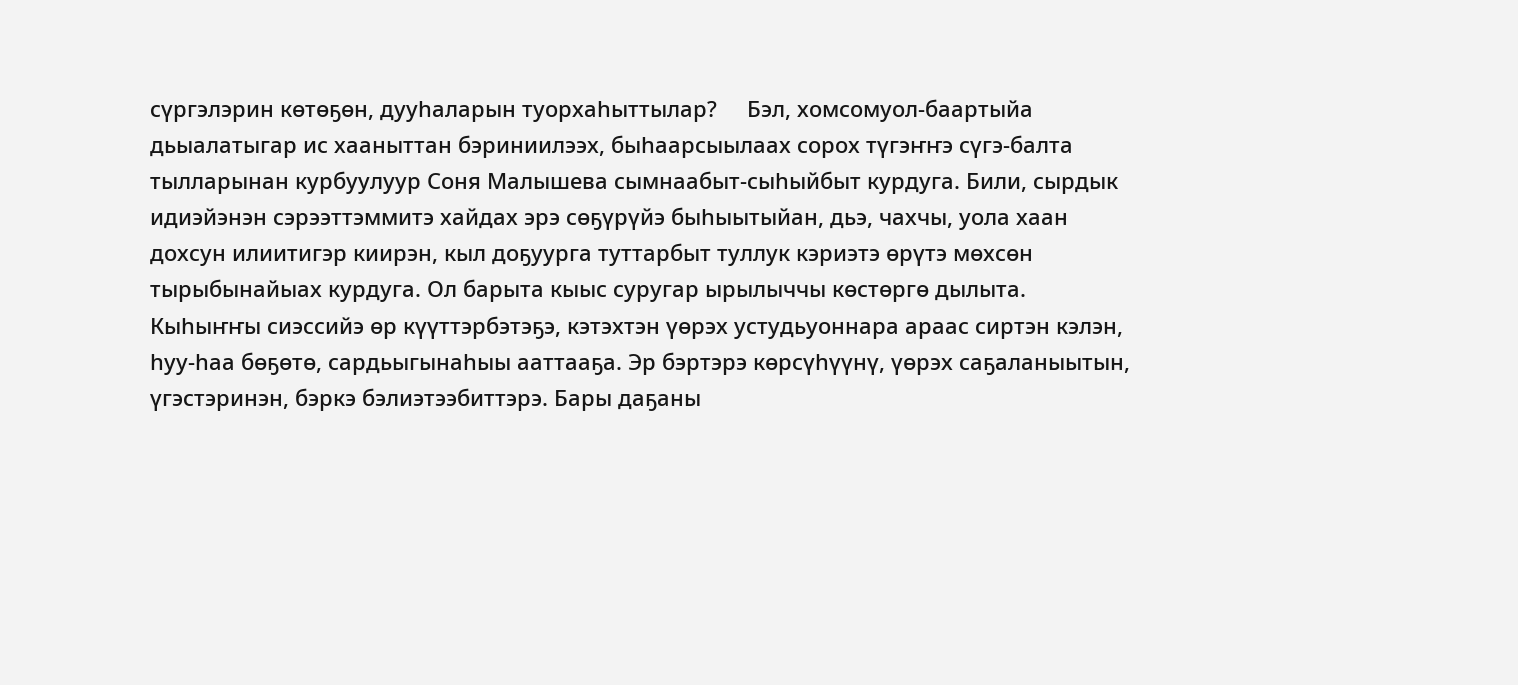сүргэлэрин көтөҕөн, дууһаларын туорхаһыттылар?     Бэл, хомсомуол-баартыйа дьыалатыгар ис хааныттан бэриниилээх, быһаарсыылаах сорох түгэҥҥэ сүгэ-балта тылларынан курбуулуур Соня Малышева сымнаабыт-сыһыйбыт курдуга. Били, сырдык идиэйэнэн сэрээттэммитэ хайдах эрэ сөҕүрүйэ быһыытыйан, дьэ, чахчы, уола хаан дохсун илиитигэр киирэн, кыл доҕуурга туттарбыт туллук кэриэтэ өрүтэ мөхсөн тырыбынайыах курдуга. Ол барыта кыыс суругар ырылыччы көстөргө дылыта.    Кыһыҥҥы сиэссийэ өр күүттэрбэтэҕэ, кэтэхтэн үөрэх устудьуоннара араас сиртэн кэлэн, һуу-һаа бөҕөтө, сардьыгынаһыы ааттааҕа. Эр бэртэрэ көрсүһүүнү, үөрэх саҕаланыытын, үгэстэринэн, бэркэ бэлиэтээбиттэрэ. Бары даҕаны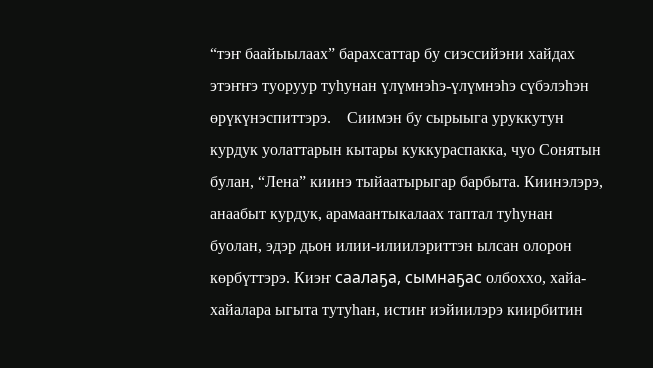“тэҥ баайыылаах” барахсаттар бу сиэссийэни хайдах этэҥҥэ туоруур туһунан үлүмнэһэ-үлүмнэһэ сүбэлэһэн өрүкүнэспиттэрэ.    Сиимэн бу сырыыга уруккутун курдук уолаттарын кытары куккураспакка, чуо Сонятын булан, “Лена” киинэ тыйаатырыгар барбыта. Киинэлэрэ, анаабыт курдук, арамаантыкалаах таптал туһунан буолан, эдэр дьон илии-илиилэриттэн ылсан олорон көрбүттэрэ. Киэҥ саалаҕа, сымнаҕас олбоххо, хайа-хайалара ыгыта тутуһан, истиҥ иэйиилэрэ киирбитин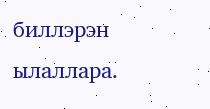биллэрэн ылаллара.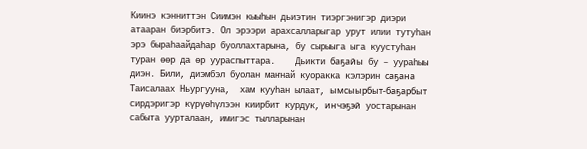Киинэ кэнниттэн Сиимэн кыыһын дьиэтин тиэргэнигэр диэри атааран биэрбитэ. Ол эрээри арахсалларыгар урут илии тутуһан эрэ быраһаайдаһар буоллахтарына, бу сырыыга ыга куустуһан туран өөр да өр уураспыттара.    Дьикти баҕайы бу – уураһыы диэн. Били, диэмбэл буолан маҥнай куоракка кэлэрин саҕана Таисалаах Ньургууна,  хам кууһан ылаат, ымсыырбыт-баҕарбыт сирдэригэр күрүөһүлээн киирбит курдук, инчэҕэй уостарынан сабыта уурталаан, имигэс тылларынан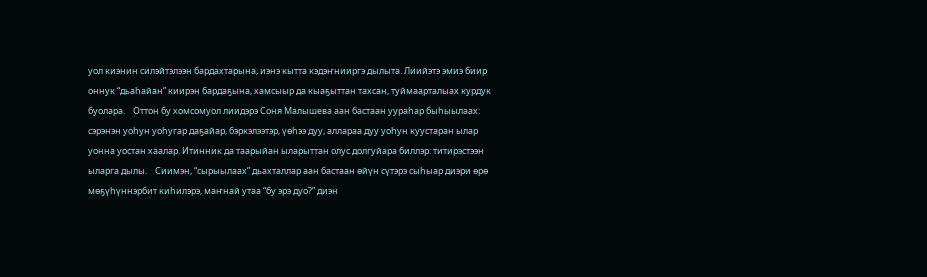уол киэнин силэйтэлээн бардахтарына, иэнэ кытта кэдэҥнииргэ дылыта. Лиийэтэ эмиэ биир оннук “дьаһайан” киирэн бардаҕына, хамсыыр да кыаҕыттан тахсан, туймаарталыах курдук буолара.    Оттон бу хомсомуол лиидэрэ Соня Малышева аан бастаан уураһар быһыылаах: сэрэнэн уоһун уоһугар даҕайар, бэркэлээтэр, үөһээ дуу, аллараа дуу уоһун куустаран ылар уонна уостан хаалар. Итинник да таарыйан ыларыттан олус долгуйара биллэр: титирэстээн ыларга дылы.    Сиимэн, “сырыылаах” дьахталлар аан бастаан өйүн сүтэрэ сыһыар диэри өрө мөҕүһүннэрбит киһилэрэ, маҥнай утаа “бу эрэ дуо?” диэн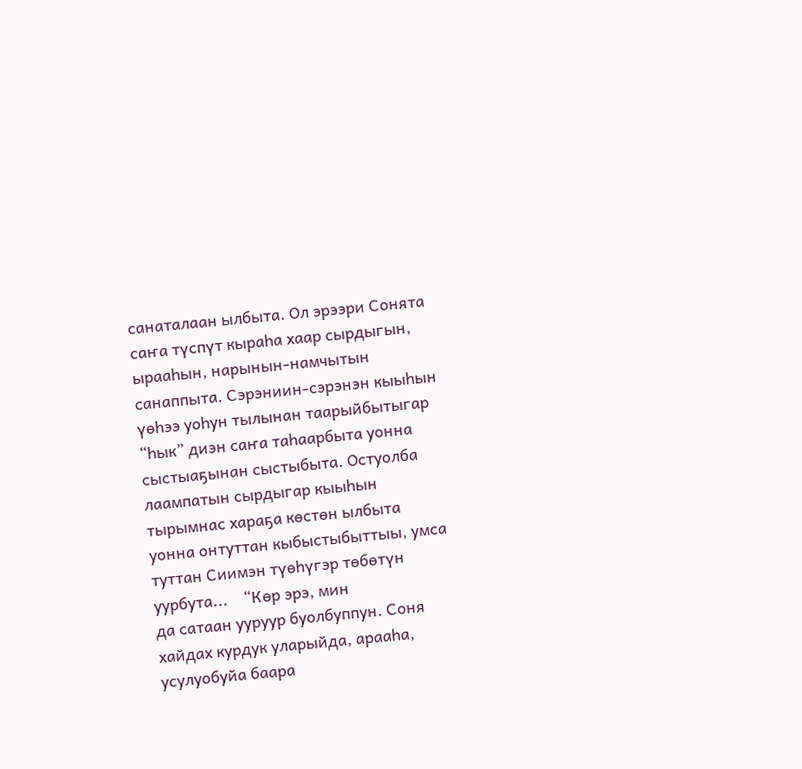санаталаан ылбыта. Ол эрээри Сонята саҥа түспүт кыраһа хаар сырдыгын, ырааһын, нарынын-намчытын санаппыта. Сэрэниин-сэрэнэн кыыһын үөһээ уоһун тылынан таарыйбытыгар “һык” диэн саҥа таһаарбыта уонна сыстыаҕынан сыстыбыта. Остуолба лаампатын сырдыгар кыыһын тырымнас хараҕа көстөн ылбыта уонна онтуттан кыбыстыбыттыы, умса туттан Сиимэн түөһүгэр төбөтүн уурбута...    “Көр эрэ, мин
да сатаан ууруур буолбуппун. Соня хайдах курдук уларыйда, арааһа, усулуобуйа баара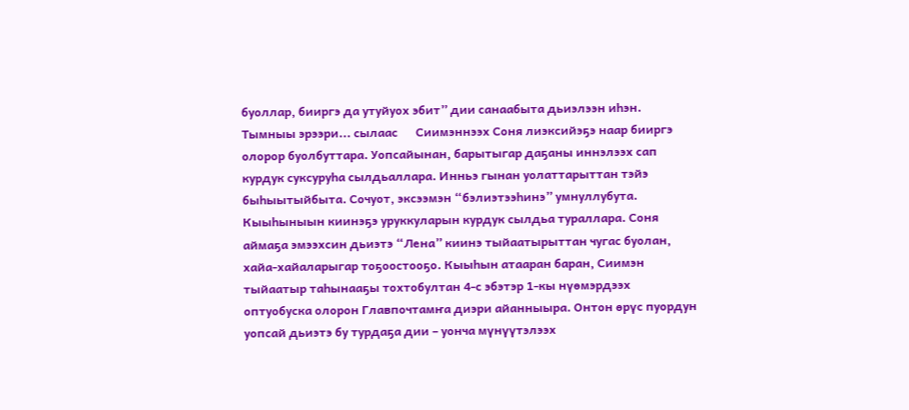буоллар, бииргэ да утуйуох эбит” дии санаабыта дьиэлээн иһэн.   Тымныы эрээри... сылаас      Сиимэннээх Соня лиэксийэҕэ наар бииргэ олорор буолбуттара. Уопсайынан, барытыгар даҕаны иннэлээх сап курдук суксуруһа сылдьаллара. Инньэ гынан уолаттарыттан тэйэ быһыытыйбыта. Сочуот, эксээмэн “бэлиэтээһинэ” умнуллубута. Кыыһыныын киинэҕэ уруккуларын курдук сылдьа тураллара. Соня аймаҕа эмээхсин дьиэтэ “Лена” киинэ тыйаатырыттан чугас буолан, хайа-хайаларыгар тоҕоостооҕо. Кыыһын атааран баран, Сиимэн тыйаатыр таһынааҕы тохтобултан 4-с эбэтэр 1-кы нүөмэрдээх оптуобуска олорон Главпочтамҥа диэри айанныыра. Онтон өрүс пуордун уопсай дьиэтэ бу турдаҕа дии – уонча мүнүүтэлээх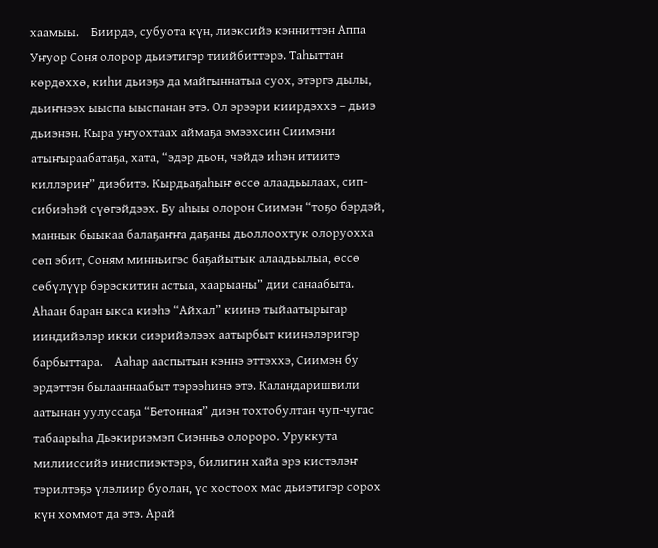хаамыы.    Биирдэ, субуота күн, лиэксийэ кэнниттэн Аппа Уҥуор Соня олорор дьиэтигэр тиийбиттэрэ. Таһыттан көрдөххө, киһи дьиэҕэ да майгыннатыа суох, этэргэ дылы, дьиҥнээх ыыспа ыыспанан этэ. Ол эрээри киирдэххэ – дьиэ дьиэнэн. Кыра уҥуохтаах аймаҕа эмээхсин Сиимэни атыҥыраабатаҕа, хата, “эдэр дьон, чэйдэ иһэн итиитэ киллэриҥ” диэбитэ. Кырдьаҕаһыҥ өссө алаадьылаах, сип-сибиэһэй сүөгэйдээх. Бу аһыы олорон Сиимэн “тоҕо бэрдэй, маннык быыкаа балаҕаҥҥа даҕаны дьоллоохтук олоруохха сөп эбит, Соням минньигэс баҕайытык алаадьылыа, өссө сөбүлүүр бэрэскитин астыа, хаарыаны” дии санаабыта.    Аһаан баран ыкса киэһэ “Айхал” киинэ тыйаатырыгар ииндийэлэр икки сиэрийэлээх аатырбыт киинэлэригэр барбыттара.    Ааһар ааспытын кэннэ эттэххэ, Сиимэн бу эрдэттэн былааннаабыт тэрээһинэ этэ. Каландаришвили аатынан уулуссаҕа “Бетонная” диэн тохтобултан чуп-чугас табаарыһа Дьэкириэмэп Сиэнньэ олороро. Уруккута милииссийэ иниспиэктэрэ, билигин хайа эрэ кистэлэҥ тэрилтэҕэ үлэлиир буолан, үс хостоох мас дьиэтигэр сорох күн хоммот да этэ. Арай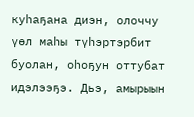куһаҕана диэн, олоччу үөл маһы түһэртэрбит буолан, оһоҕун оттубат идэлээҕэ. Дьэ, амырыын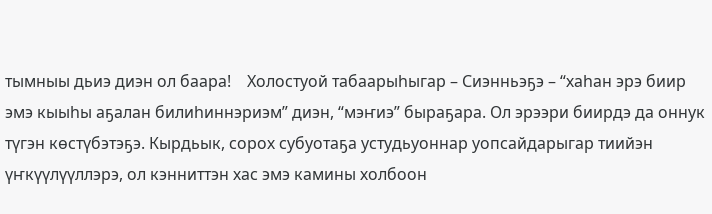тымныы дьиэ диэн ол баара!    Холостуой табаарыһыгар – Сиэнньэҕэ – “хаһан эрэ биир эмэ кыыһы аҕалан билиһиннэриэм” диэн, “мэҥиэ” быраҕара. Ол эрээри биирдэ да оннук түгэн көстүбэтэҕэ. Кырдьык, сорох субуотаҕа устудьуоннар уопсайдарыгар тиийэн үҥкүүлүүллэрэ, ол кэнниттэн хас эмэ камины холбоон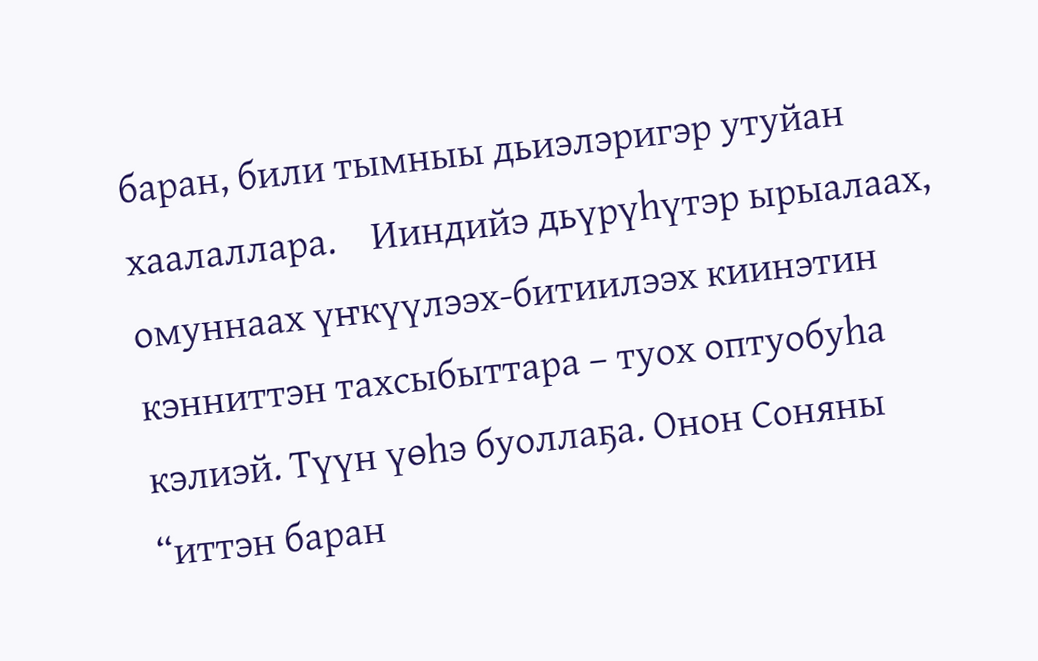баран, били тымныы дьиэлэригэр утуйан хаалаллара.    Ииндийэ дьүрүһүтэр ырыалаах, омуннаах үҥкүүлээх-битиилээх киинэтин кэнниттэн тахсыбыттара – туох оптуобуһа кэлиэй. Түүн үөһэ буоллаҕа. Онон Соняны “иттэн баран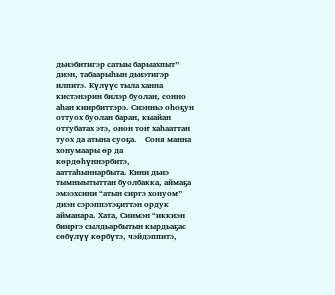дьиэбитигэр сатыы барыахпыт” диэн, табаарыһын дьиэтигэр илпитэ. Күлүүс тыла ханна кистэнэрин билэр буолан, сонно аһан киирбиттэрэ. Сиэнньэ оһоҕун оттуох буолан баран, кыайан оттубатах этэ, онон тоҥ хаһааттан туох да атына суоҕа.    Соня манна хонумаары өр да көрдөһүннэрбитэ, ааттаһыннарбыта. Кини дьиэ тымныытыттан буолбакка, аймаҕа эмээхсини “атын сиргэ хонуом” диэн сэрэппэтэҕиттэн ордук айманара. Хата, Сиимэн “иккиэн бииргэ сылдьарбытын кырдьаҕас сөбүлүү көрбүтэ, чэйдэппитэ,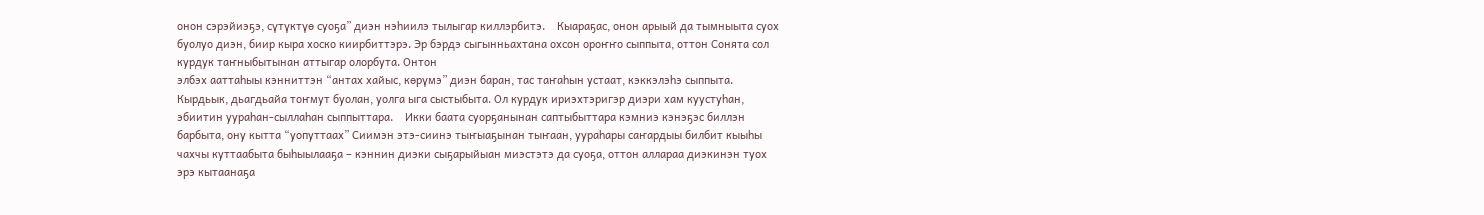онон сэрэйиэҕэ, сүтүктүө суоҕа” диэн нэһиилэ тылыгар киллэрбитэ.    Кыараҕас, онон арыый да тымныыта суох буолуо диэн, биир кыра хоско киирбиттэрэ. Эр бэрдэ сыгынньахтана охсон ороҥҥо сыппыта, оттон Сонята сол курдук таҥныбытынан аттыгар олорбута. Онтон
элбэх ааттаһыы кэнниттэн “антах хайыс, көрүмэ” диэн баран, тас таҥаһын устаат, кэккэлэһэ сыппыта. Кырдьык, дьагдьайа тоҥмут буолан, уолга ыга сыстыбыта. Ол курдук ириэхтэригэр диэри хам куустуһан, эбиитин уураһан-сыллаһан сыппыттара.    Икки баата суорҕанынан саптыбыттара кэмниэ кэнэҕэс биллэн барбыта, ону кытта “уопуттаах” Сиимэн этэ-сиинэ тыҥыаҕынан тыҥаан, уураһары саҥардыы билбит кыыһы чахчы куттаабыта быһыылааҕа – кэннин диэки сыҕарыйыан миэстэтэ да суоҕа, оттон аллараа диэкинэн туох эрэ кытаанаҕа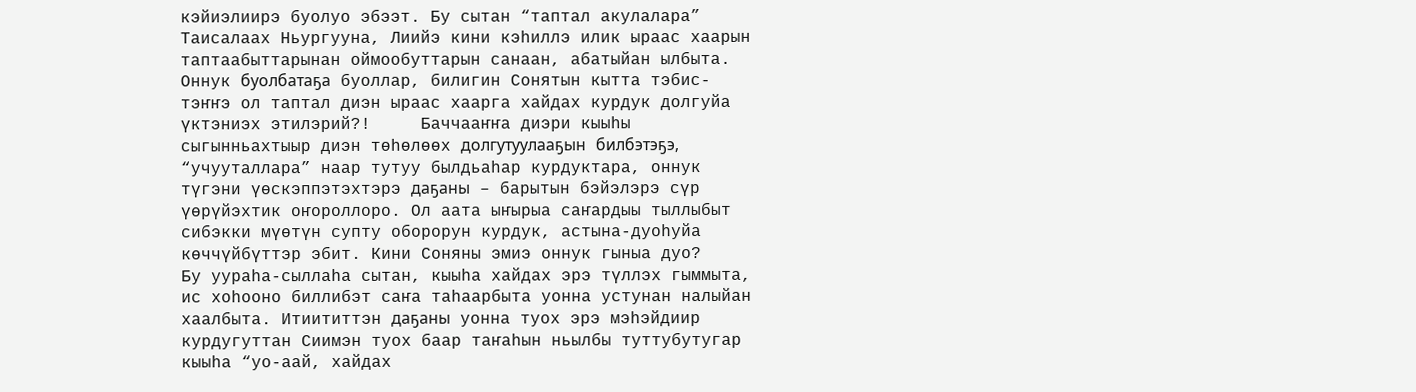кэйиэлиирэ буолуо эбээт. Бу сытан “таптал акулалара” Таисалаах Ньургууна, Лиийэ кини кэһиллэ илик ыраас хаарын таптаабыттарынан оймообуттарын санаан, абатыйан ылбыта. Оннук буолбатаҕа буоллар, билигин Сонятын кытта тэбис-тэҥҥэ ол таптал диэн ыраас хаарга хайдах курдук долгуйа үктэниэх этилэрий?!     Баччааҥҥа диэри кыыһы сыгынньахтыыр диэн төһөлөөх долгутуулааҕын билбэтэҕэ, “учууталлара” наар тутуу былдьаһар курдуктара, оннук түгэни үөскэппэтэхтэрэ даҕаны – барытын бэйэлэрэ сүр үөрүйэхтик оҥороллоро. Ол аата ыҥырыа саҥардыы тыллыбыт сибэкки мүөтүн супту оборорун курдук, астына-дуоһуйа көччүйбүттэр эбит. Кини Соняны эмиэ оннук гыныа дуо?    Бу уураһа-сыллаһа сытан, кыыһа хайдах эрэ түллэх гыммыта, ис хоһооно биллибэт саҥа таһаарбыта уонна устунан налыйан хаалбыта. Итиититтэн даҕаны уонна туох эрэ мэһэйдиир курдугуттан Сиимэн туох баар таҥаһын ньылбы туттубутугар кыыһа “уо-аай, хайдах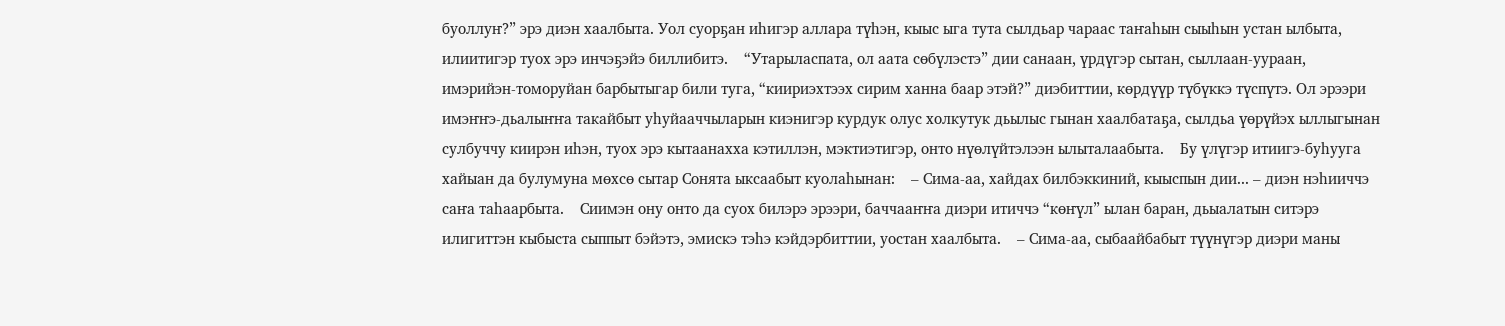буоллуҥ?” эрэ диэн хаалбыта. Уол суорҕан иһигэр аллара түһэн, кыыс ыга тута сылдьар чараас таҥаһын сыыһын устан ылбыта, илиитигэр туох эрэ инчэҕэйэ биллибитэ.    “Утарыласпата, ол аата сөбүлэстэ” дии санаан, үрдүгэр сытан, сыллаан-уураан, имэрийэн-томоруйан барбытыгар били туга, “киириэхтээх сирим ханна баар этэй?” диэбиттии, көрдүүр түбүккэ түспүтэ. Ол эрээри имэҥҥэ-дьалыҥҥа такайбыт уһуйааччыларын киэнигэр курдук олус холкутук дьылыс гынан хаалбатаҕа, сылдьа үөрүйэх ыллыгынан сулбуччу киирэн иһэн, туох эрэ кытаанахха кэтиллэн, мэктиэтигэр, онто нүөлүйтэлээн ылыталаабыта.    Бу үлүгэр итиигэ-буһууга хайыан да булумуна мөхсө сытар Сонята ыксаабыт куолаһынан:    – Сима-аа, хайдах билбэккиний, кыыспын дии... – диэн нэһииччэ саҥа таһаарбыта.    Сиимэн ону онто да суох билэрэ эрээри, баччааҥҥа диэри итиччэ “көҥүл” ылан баран, дьыалатын ситэрэ илигиттэн кыбыста сыппыт бэйэтэ, эмискэ тэһэ кэйдэрбиттии, уостан хаалбыта.    – Сима-аа, сыбаайбабыт түүнүгэр диэри маны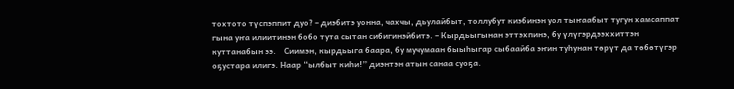тохтото түспэппит дуо? – диэбитэ уонна, чахчы, дьулайбыт, толлубут киэбинэн уол тыҥаабыт тугун хамсаппат гына уҥа илиитинэн бобо тута сытан сибигинэйбитэ. – Кырдьыгынан эттэхпинэ, бу үлүгэрдээххиттэн куттанабын ээ.    Сиимэн, кырдьыга баара, бу мучумаан быыһыгар сыбаайба эҥин туһунан төрүт да төбөтүгэр оҕустара илигэ. Наар “ылбыт киһи!” диэнтэн атын санаа суоҕа.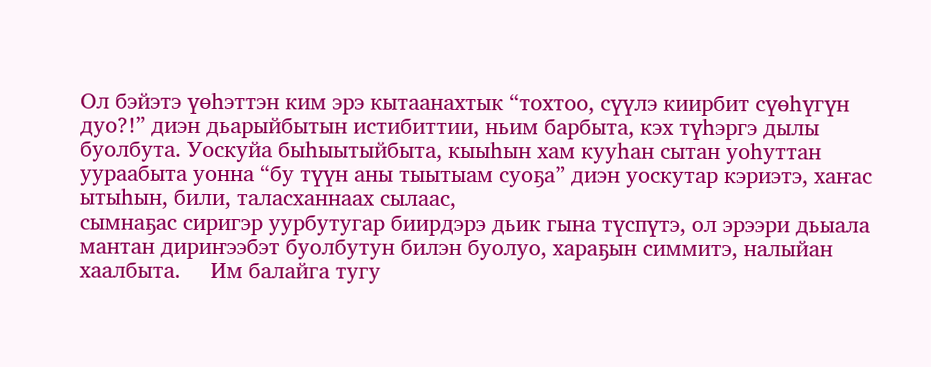Ол бэйэтэ үөһэттэн ким эрэ кытаанахтык “тохтоо, сүүлэ киирбит сүөһүгүн дуо?!” диэн дьарыйбытын истибиттии, ньим барбыта, кэх түһэргэ дылы буолбута. Уоскуйа быһыытыйбыта, кыыһын хам кууһан сытан уоһуттан уураабыта уонна “бу түүн аны тыытыам суоҕа” диэн уоскутар кэриэтэ, хаҥас ытыһын, били, таласханнаах сылаас,
сымнаҕас сиригэр уурбутугар биирдэрэ дьик гына түспүтэ, ол эрээри дьыала мантан дириҥээбэт буолбутун билэн буолуо, хараҕын симмитэ, налыйан хаалбыта.     Им балайга тугу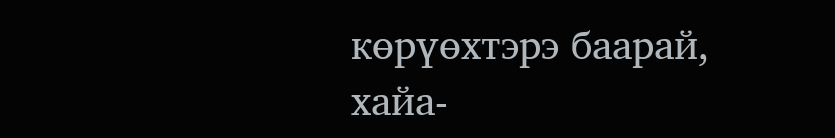көрүөхтэрэ баарай, хайа-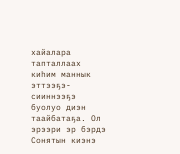хайалара тапталлаах киһим маннык эттээҕэ-сииннээҕэ буолуо диэн таайбатаҕа. Ол эрээри эр бэрдэ Сонятын киэнэ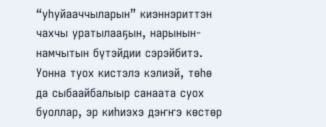“уһуйааччыларын” киэннэриттэн чахчы уратылааҕын, нарынын-намчытын бүтэйдии сэрэйбитэ. Уонна туох кистэлэ кэлиэй, төһө да сыбаайбалыыр санаата суох буоллар, эр киһиэхэ дэҥҥэ көстөр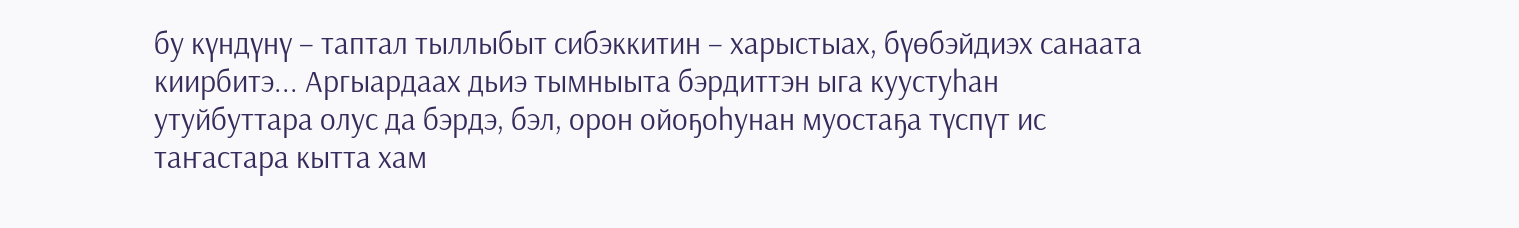бу күндүнү – таптал тыллыбыт сибэккитин – харыстыах, бүөбэйдиэх санаата киирбитэ... Аргыардаах дьиэ тымныыта бэрдиттэн ыга куустуһан утуйбуттара олус да бэрдэ, бэл, орон ойоҕоһунан муостаҕа түспүт ис таҥастара кытта хам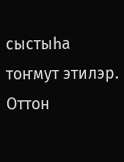сыстыһа тоҥмут этилэр.    Оттон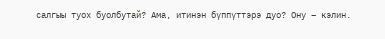салгыы туох буолбутай? Ама, итинэн бүппүттэрэ дуо? Ону – кэлин.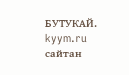БУТУКАЙ.
kyym.ru сайтан